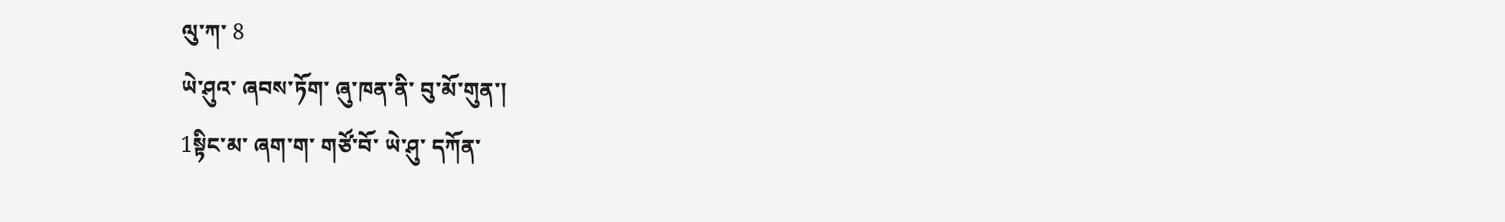ལུ་ཀ་ 8
ཡེ་ཤུའ་ ཞབས་ཏོག་ ཞུ་ཁན་ནི་ བུ་མོ་གུན་།
1སྟིང་མ་ ཞག་ག་ གཙོ་བོ་ ཡེ་ཤུ་ དཀོན་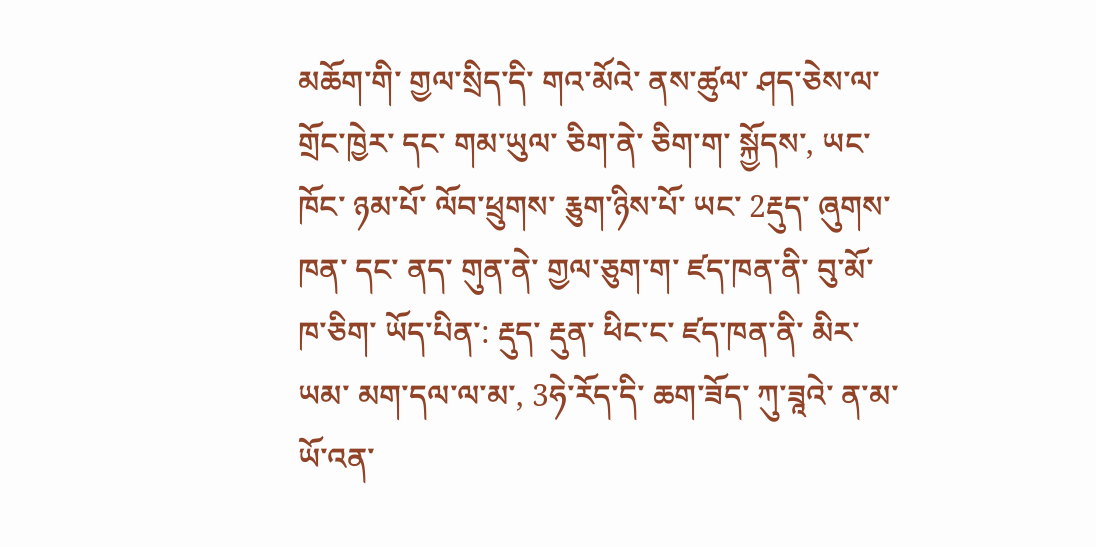མཆོག་གི་ གྱལ་སྲིད་དི་ གའ་མོའེ་ ནས་ཚུལ་ ཤད་ཅེས་ལ་ གྲོང་ཁྱེར་ དང་ གམ་ཡུལ་ ཅིག་ནེ་ ཅིག་ག་ སྐྱོདས་, ཡང་ ཁོང་ ཉམ་པོ་ ལོབ་ཕྲུགས་ རྕུག་ཉིས་པོ་ ཡང་ 2རྡུད་ ཞུགས་ཁན་ དང་ ནད་ གུན་ནེ་ གྱལ་ཅུག་ག་ ཛད་ཁན་ནི་ བུ་མོ་ ཁ་ཅིག་ ཡོད་པིན་: རྡུད་ རྡུན་ ཕིང་ང་ ཛད་ཁན་ནི་ མིར་ཡམ་ མག་དལ་ལ་མ་, 3ཧེ་རོད་དི་ ཆག་ཟོད་ ཀུ་ཟཱའེ་ ན་མ་ ཡོ་འན་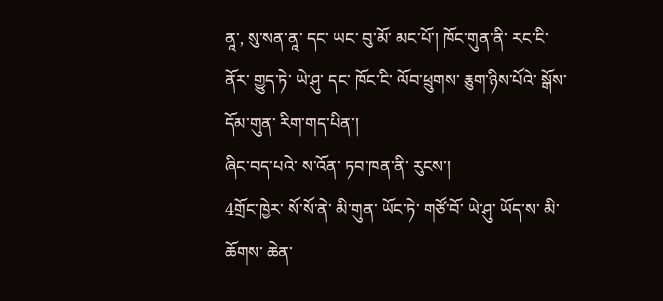ནཱ་, སུ་སན་ནཱ་ དང་ ཡང་ བུ་མོ་ མང་པོ་། ཁོང་གུན་ནི་ རང་ངི་ ནོར་ གྱུད་ཏེ་ ཡེ་ཤུ་ དང་ ཁོང་ངི་ ལོབ་ཕྲུགས་ རྕུག་ཉིས་པོའེ་ སྒོས་དོམ་གུན་ རིག་གད་པིན་།
ཞིང་བད་པའེ་ ས་འོན་ ཏབ་ཁན་ནི་ རུངས་།
4གྲོང་ཁྱེར་ སོ་སོ་ནེ་ མི་གུན་ ཡོང་ཏེ་ གཙོ་བོ་ ཡེ་ཤུ་ ཡོད་ས་ མི་ཆོགས་ ཆེན་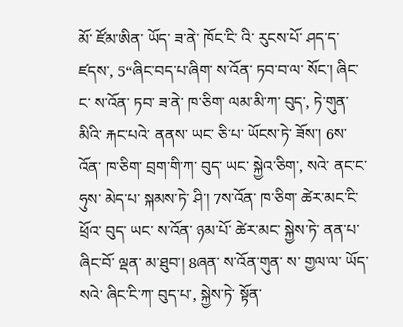མོ་ ཛོམ་ཨིན་ ཡོད་ ཟ་ནེ་ ཁོང་ངི་ འི་ རུངས་པོ་ ཤད་ད་ ཛདས་, 5“ཞིང་བད་པ་ཞིག་ ས་འོན་ ཏབ་བ་ལ་ སོང་། ཞིང་ང་ ས་འོན་ ཏབ་ ཟ་ནེ་ ཁ་ཅིག་ ལམ་མི་ཀ་ བུད་, ཏེ་གུན་ མིའི་ རྐང་པའེ་ ནནས་ ཡང་ ཅི་པ་ ཡོངས་ཏེ་ ཟོས་། 6ས་འོན་ ཁ་ཅིག་ བྲག་གི་ཀ་ བུད་ ཡང་ སྐྱེའ་ཅིག་, སའེ་ ནང་ང་ ཧུས་ མེད་པ་ སྐམས་ཏེ་ ཤི་། 7ས་འོན་ ཁ་ཅིག་ ཚེར་མང་ངི་ ཕྲོའ་ བུད་ ཡང་ ས་འོན་ ཉམ་པོ་ ཚེར་མང་ སྐྱེས་ཏེ་ ནན་པ་ ཞིང་བོ་ ལྡན་ མ་ཐུབ་། 8ཞན་ ས་འོན་གུན་ ས་ གྱལ་ལ་ ཡོད་སའེ་ ཞིང་ངི་ཀ་ བུད་པ་, སྐྱེས་ཏེ་ སྟོན་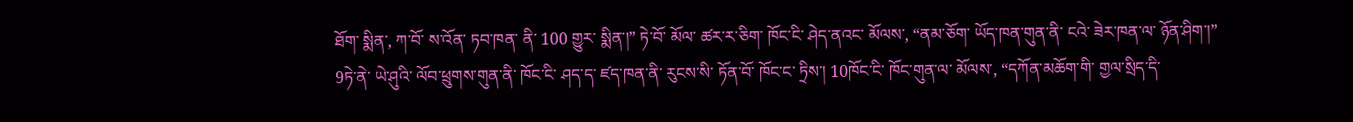ཐོག་ སྨིན་, ཀ་བོ་ ས་འོན་ ཏབ་ཁན་ ནི་ 100 གྱུར་ སྨིན་།” ཏེ་བོ་ མོལ་ ཚར་ར་ཅིག་ ཁོང་ངི་ ཤེད་ནའང་ མོལས་, “ནམ་ཅོག་ ཡོད་ཁན་གུན་ནི་ ངའེ་ ཟེར་ཁན་ལ་ ཉོན་ཤིག་།”
9ཏེ་ནེ་ ཡེ་ཤུའི་ ལོབ་ཕྲུགས་གུན་ནི་ ཁོང་ངི་ ཤད་ད་ ཛད་ཁན་ནི་ རུངས་སི་ ཏོན་བོ་ ཁོང་ང་ ཏྲིས་། 10ཁོང་ངི་ ཁོང་གུན་ལ་ མོལས་, “དཀོན་མཆོག་གི་ གྱལ་སྲིད་དི་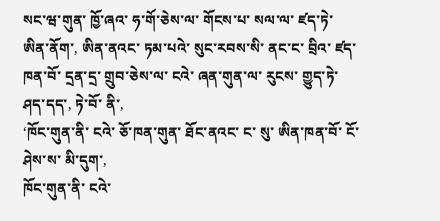སང་ཝ་གུན་ ཁྱོ་ཞའ་ ཧ་གོ་ཅེས་ལ་ གོངས་པ་ སལ་ལ་ ཛད་ཏེ་ ཨིན་ནོག་, ཨིན་ནའང་ ཏམ་པའེ་ སུང་རབས་སི་ ནང་ང་ བྲིའ་ ཛད་ཁན་བོ་ དྲན་དྲ་ གྲུབ་ཅེས་ལ་ ངའེ་ ཞན་གུན་ལ་ རུངས་ གྱུད་ཏེ་ ཤད་དད་, ཏེ་བོ་ ནི་,
‘ཁོང་གུན་ནི་ ངའེ་ ཅོ་ཁན་གུན་ ཐོང་ནའང་ ང་ སུ་ ཨིན་ཁན་བོ་ ངོ་ཤེས་ས་ མི་དུག་,
ཁོང་གུན་ནི་ ངའེ་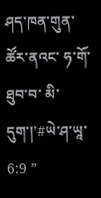ཤད་ཁན་གུན་ ཚོར་ནའང་ ཧ་གོ་ཐུབ་བ་ མི་དུག་།’#ཡེ་ཤ་ཡཱ་ 6:9 ”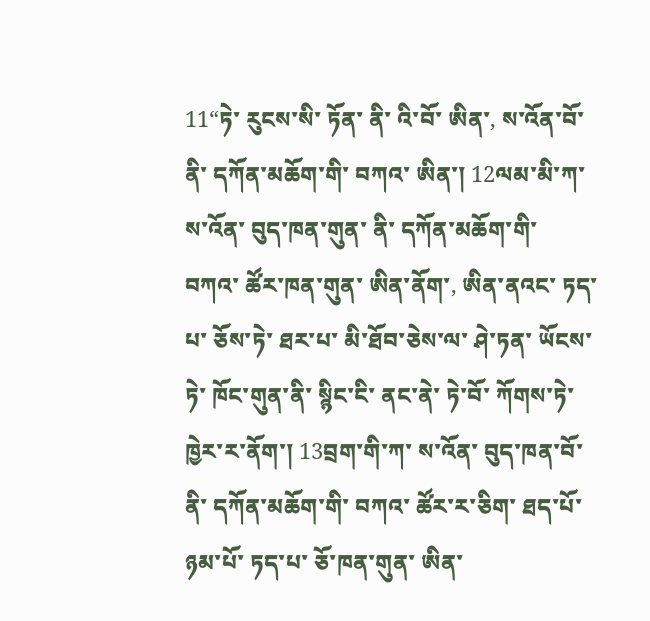11“ཏེ་ རུངས་སི་ ཏོན་ ནི་ འི་བོ་ ཨིན་, ས་འོན་བོ་ ནི་ དཀོན་མཆོག་གི་ བཀའ་ ཨིན་། 12ལམ་མི་ཀ་ ས་འོན་ བུད་ཁན་གུན་ ནི་ དཀོན་མཆོག་གི་ བཀའ་ ཚོར་ཁན་གུན་ ཨིན་ནོག་, ཨིན་ནའང་ ཏད་པ་ ཅོས་ཏེ་ ཐར་པ་ མི་ཐོབ་ཅེས་ལ་ ཤེ་ཏན་ ཡོངས་ཏེ་ ཁོང་གུན་ནི་ སྙིང་ངི་ ནང་ནེ་ ཏེ་བོ་ ཀོགས་ཏེ་ ཁྱེར་ར་ནོག་། 13བྲག་གི་ཀ་ ས་འོན་ བུད་ཁན་བོ་ ནི་ དཀོན་མཆོག་གི་ བཀའ་ ཚོར་ར་ཅིག་ ཐད་པོ་ ཉམ་པོ་ ཏད་པ་ ཅོ་ཁན་གུན་ ཨིན་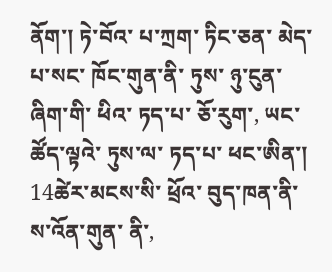ནོག་། ཏེ་བོའ་ པ་ཀྲག་ ཏིང་ཅན་ མེད་ པ་སང་ ཁོང་གུན་ནི་ ཏུས་ ཉུ་ངུན་ཞིག་གི་ ཕིའ་ ཏད་པ་ ཅོ་རུག་, ཡང་ ཚོད་ལྟའེ་ ཏུས་ལ་ ཏད་པ་ ཕང་ཨིན་། 14ཚེར་མངས་སི་ ཕྲོའ་ བུད་ཁན་ནི་ ས་འོན་གུན་ ནི་,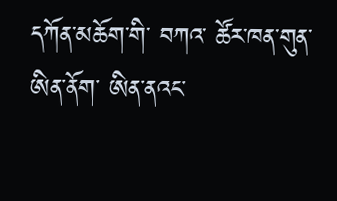དཀོན་མཆོག་གི་ བཀའ་ ཚོར་ཁན་གུན་ ཨིན་ནོག་ ཨིན་ནའང་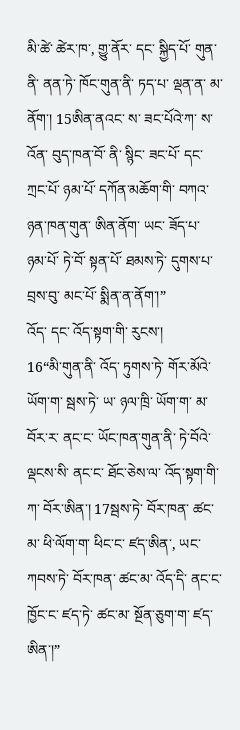མི་ཚེ་ ཚེར་ཁ་, གྱུ་ནོར་ དང་ སྐྱིད་པོ་ གུན་ནི་ ནན་ཏེ་ ཁོང་གུན་ནི་ ཏད་པ་ ལྡན་ན་ མ་ནོག་། 15ཨིན་ནའང་ ས་ ཟང་པོའེ་ཀ་ ས་འོན་ བུད་ཁན་བོ་ ནི་ སྙིང་ ཟང་པོ་ དང་ ཀྲང་པོ་ ཉམ་པོ་ དཀོན་མཆོག་གི་ བཀའ་ ཉན་ཁན་གུན་ ཨིན་ནོག་ ཡང་ ཟོད་པ་ ཉམ་པོ་ ཏེ་བོ་ སྟན་པོ་ ཐམས་ཏེ་ དུགས་པ་ བྲས་བུ་ མང་པོ་ སྨིན་ན་ནོག་།”
འོད་ དང་ འོད་སྟག་གི་ རུངས་།
16“མི་གུན་ནི་ འོད་ ཏུགས་ཏེ་ གོར་མོའེ་ ཡོག་ག་ སྦས་ཏེ་ ཡ་ ཉལ་ཁྲི་ ཡོག་ག་ མ་བོར་ར་ ནང་ང་ ཡོང་ཁན་གུན་ནི་ ཏེ་བོའེ་ ལྡངས་སི་ ནང་ང་ ཐོང་ཅེས་ལ་ འོད་སྟག་གི་ཀ་ བོར་ཨིན་། 17སྦས་ཏེ་ བོར་ཁན་ ཚང་མ་ ཕི་ལོག་ག་ ཕིང་ང་ ཛད་ཨིན་, ཡང་ ཀབས་ཏེ་ བོར་ཁན་ ཚང་མ་ འོད་དི་ ནང་ང་ ཁྱོང་ང་ ཛད་ཏེ་ ཚང་མ་ སྔོན་ཅུག་ག་ ཛད་ཨིན་།”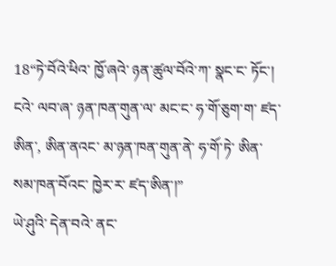18“ཏེ་བོའེ་ཕིའ་ ཁྱོ་ཞའེ་ ཉན་ཚུལ་བོའེ་ཀ་ སྣང་ང་ ཏོང་། ངའེ་ ལབ་ཞ་ ཉན་ཁན་གུན་ལ་ མང་ང་ ཧ་གོ་ཅུག་ག་ ཛད་ཨིན་, ཨིན་ནའང་ མ་ཉན་ཁན་གུན་ནེ་ ཧ་གོ་ཏེ་ ཨིན་ སམ་ཁན་བོའང་ ཁྱེར་ར་ ཛད་ཨིན་།”
ཡེ་ཤུའི་ དེན་བའེ་ ནང་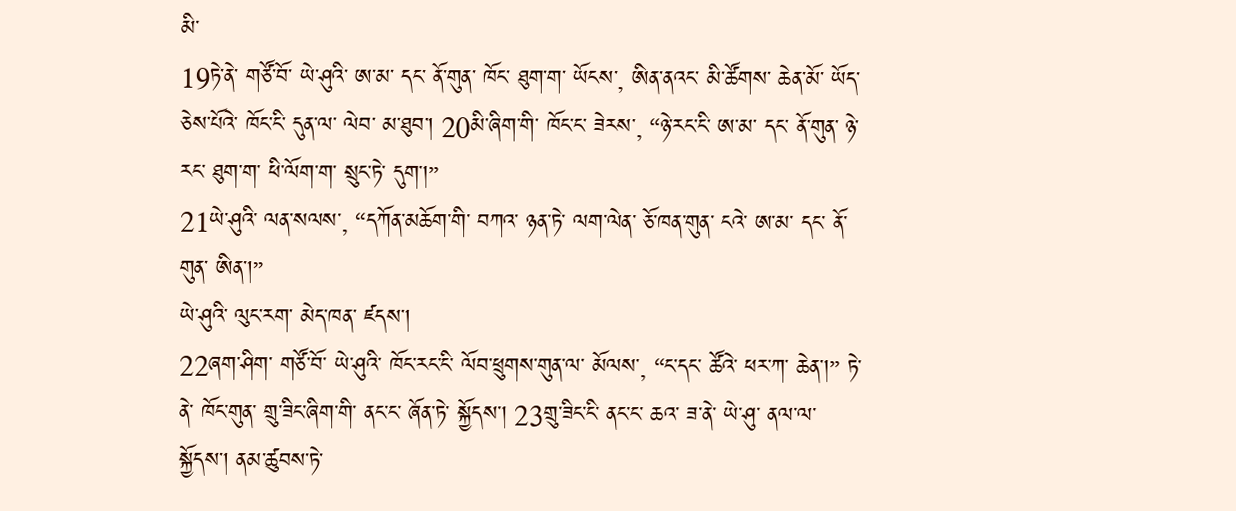མི་
19ཏེ་ནེ་ གཙོ་བོ་ ཡེ་ཤུའི་ ཨ་མ་ དང་ ནོ་གུན་ ཁོང་ ཐུག་ག་ ཡོངས་, ཨིན་ནའང་ མི་ཚོགས་ ཆེན་མོ་ ཡོད་ཅེས་པོའེ་ ཁོང་ངི་ དུན་ལ་ ལེབ་ མ་ཐུབ་། 20མི་ཞིག་གི་ ཁོང་ང་ ཟེརས་, “ཉེ་རང་ངི་ ཨ་མ་ དང་ ནོ་གུན་ ཉེ་རང་ ཐུག་ག་ ཕི་ལོག་ག་ སྲུང་ཏེ་ དུག་།”
21ཡེ་ཤུའི་ ལན་སལས་, “དཀོན་མཆོག་གི་ བཀའ་ ཉན་ཏེ་ ལག་ལེན་ ཅོ་ཁན་གུན་ ངའེ་ ཨ་མ་ དང་ ནོ་གུན་ ཨིན་།”
ཡེ་ཤུའི་ ལུང་རག་ མེད་ཁན་ ཛདས་།
22ཞག་ཤིག་ གཙོ་བོ་ ཡེ་ཤུའི་ ཁོང་རང་ངི་ ལོབ་ཕྲུགས་གུན་ལ་ མོལས་, “ང་དང་ ཚོའེ་ ཕར་ཀ་ ཆེན་།” ཏེ་ནེ་ ཁོང་གུན་ གྲུ་ཟིང་ཞིག་གི་ ནང་ང་ ཞོན་ཏེ་ སྐྱོདས་། 23གྲུ་ཟིང་ངི་ ནང་ང་ ཆའ་ ཟ་ནེ་ ཡེ་ཤུ་ ནལ་ལ་ སྐྱོདས་། ནམ་ཚུབས་ཏེ་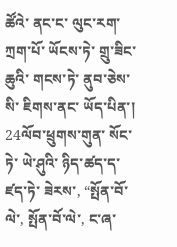ཚོའེ་ ནང་ང་ ལུང་རག་ ཀྲག་པོ་ ཡོངས་ཏེ་ གྲུ་ཟིང་ ཆུའི་ གངས་ཏེ་ ནུབ་ཅེས་སི་ ཇིགས་ནང་ ཡོད་པིན་།
24ལོབ་ཕྲུགས་གུན་ སོང་ཏེ་ ཡེ་ཤུའི་ ཉིད་ཚད་ད་ ཛད་ཏེ་ ཟེརས་, “སྤོན་བོ་ལེ་, སྤོན་བོ་ལེ་, ང་ཞ་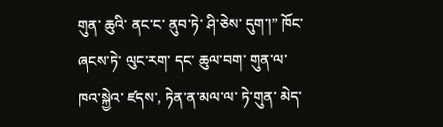གུན་ ཆུའི་ ནང་ང་ ནུབ་ཏེ་ ཤི་ཅེས་ དུག་།” ཁོང་ ཞངས་ཏེ་ ལུང་རག་ དང་ ཆུལ་བག་ གུན་ལ་ ཁའ་སྐྱེའ་ ཛདས་, ཏེན་ན་མལ་ལ་ ཏེ་གུན་ མེད་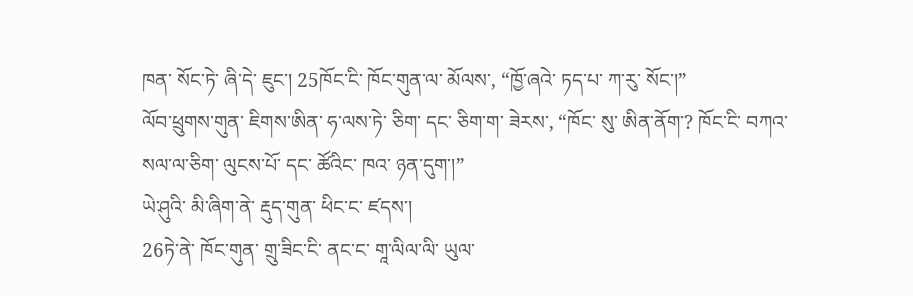ཁན་ སོང་ཏེ་ ཞི་དེ་ ཇུང་། 25ཁོང་ངི་ ཁོང་གུན་ལ་ མོལས་, “ཁྱོ་ཞའེ་ ཏད་པ་ ཀ་རུ་ སོང་།”
ལོབ་ཕྲུགས་གུན་ ཇིགས་ཨིན་ ཧ་ལས་ཏེ་ ཅིག་ དང་ ཅིག་ག་ ཟེརས་, “ཁོང་ སུ་ ཨིན་ནོག་? ཁོང་ངི་ བཀའ་ སལ་ལ་ཅིག་ ལུངས་པོ་ དང་ ཚོའིང་ ཁའ་ ཉན་དུག་།”
ཡེ་ཤུའི་ མི་ཞིག་ནེ་ རྡུད་གུན་ ཕིང་ང་ ཛདས་།
26ཏེ་ནེ་ ཁོང་གུན་ གྲུ་ཟིང་ངི་ ནང་ང་ གཱ་ལིལ་ལི་ ཡུལ་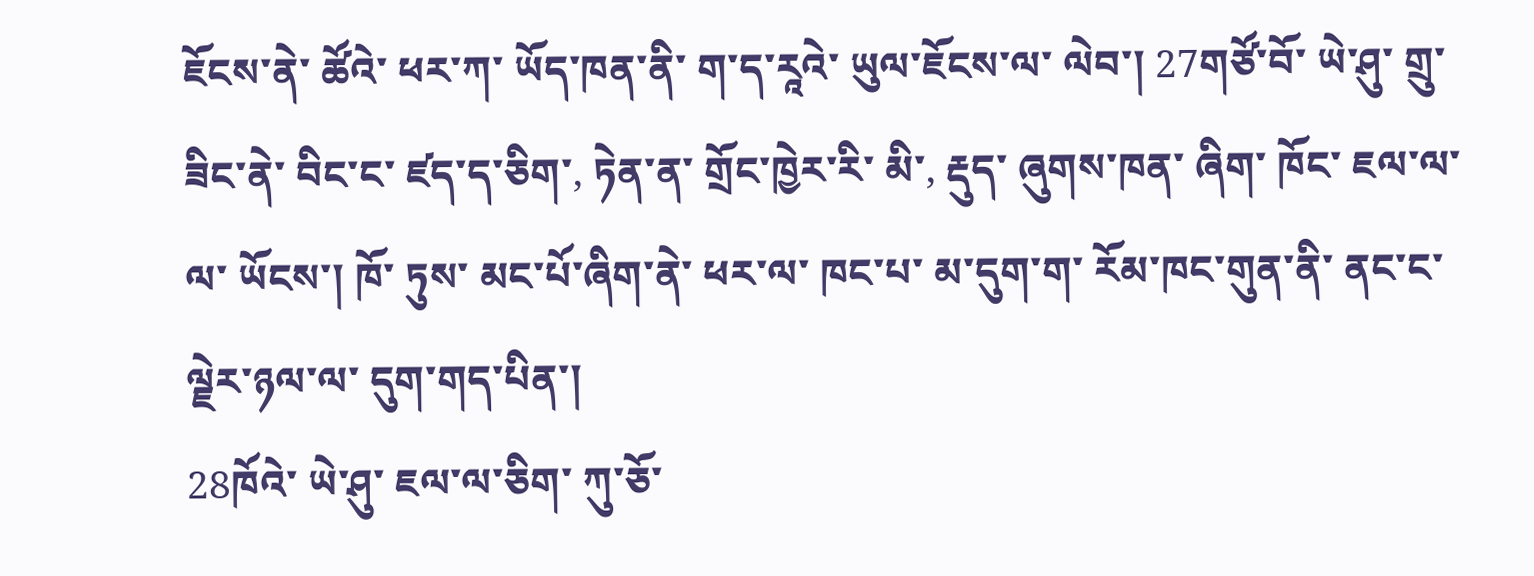ཇོངས་ནེ་ ཚོའེ་ ཕར་ཀ་ ཡོད་ཁན་ནི་ ག་ད་རཱའེ་ ཡུལ་ཇོངས་ལ་ ལེབ་། 27གཙོ་བོ་ ཡེ་ཤུ་ གྲུ་ཟིང་ནེ་ བིང་ང་ ཛད་ད་ཅིག་, ཏེན་ན་ གྲོང་ཁྱེར་རི་ མི་, རྡུད་ ཞུགས་ཁན་ ཞིག་ ཁོང་ ཇལ་ལ་ལ་ ཡོངས་། ཁོ་ ཏུས་ མང་པོ་ཞིག་ནེ་ ཕར་ལ་ ཁང་པ་ མ་དུག་ག་ རོམ་ཁང་གུན་ནི་ ནང་ང་ ལྗེར་ཉལ་ལ་ དུག་གད་པིན་།
28ཁོའེ་ ཡེ་ཤུ་ ཇལ་ལ་ཅིག་ ཀུ་ཅོ་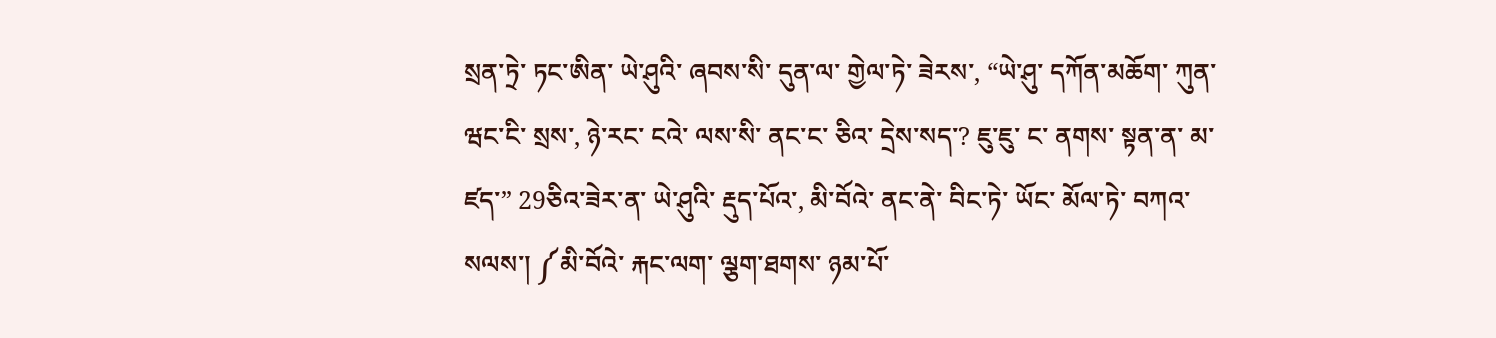སྲན་ཏྲེ་ ཏང་ཨིན་ ཡེ་ཤུའི་ ཞབས་སི་ དུན་ལ་ གྱེལ་ཏེ་ ཟེརས་, “ཡེ་ཤུ་ དཀོན་མཆོག་ ཀུན་ཝང་ངི་ སྲས་, ཉེ་རང་ ངའེ་ ལས་སི་ ནང་ང་ ཅིའ་ དྲེས་སད་? ཇུ་ཇུ་ ང་ ནགས་ སྟན་ན་ མ་ཛད་” 29ཅིའ་ཟེར་ན་ ཡེ་ཤུའི་ རྡུད་པོའ་, མི་བོའེ་ ནང་ནེ་ བིང་ཏེ་ ཡོང་ མོལ་ཏེ་ བཀའ་ སལས་། ༼མི་བོའེ་ རྐང་ལག་ ལྕག་ཐགས་ ཉམ་པོ་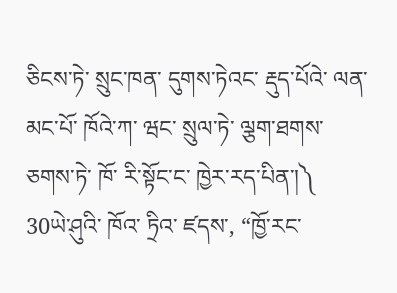ཅིངས་ཏེ་ སྲུང་ཁན་ དུགས་ཏེའང་ རྡུད་པོའེ་ ལན་ མང་པོ་ ཁོའེ་ཀ་ ཝང་ སྲུལ་ཏེ་ ལྕག་ཐགས་ ཅགས་ཏེ་ ཁོ་ རི་སྟོང་ང་ ཁྱེར་རད་པིན་།༽
30ཡེ་ཤུའི་ ཁོའ་ ཏྲིའ་ ཛདས་, “ཁྱོ་རང་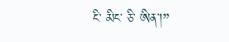ངི་ མིང་ ཅི་ ཨིན་།”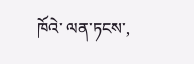ཁོའེ་ ལན་ཏངས་,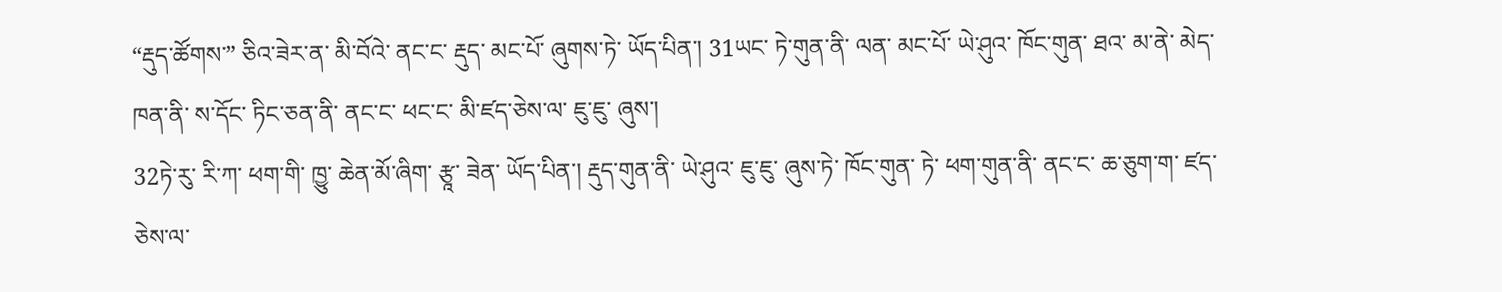“རྡུད་ཚོགས་” ཅིའ་ཟེར་ན་ མི་བོའེ་ ནང་ང་ རྡུད་ མང་པོ་ ཞུགས་ཏེ་ ཡོད་པིན་། 31ཡང་ ཏེ་གུན་ནི་ ལན་ མང་པོ་ ཡེ་ཤུའ་ ཁོང་གུན་ ཐའ་ མ་ནེ་ མེད་ཁན་ནི་ ས་དོང་ ཏིང་ཅན་ནི་ ནང་ང་ ཕང་ང་ མི་ཛད་ཅེས་ལ་ ཇུ་ཇུ་ ཞུས་།
32ཏེ་རུ་ རི་ཀ་ ཕག་གི་ ཁྱུ་ ཆེན་མོ་ཞིག་ རྩཱ་ ཟེན་ ཡོད་པིན་། རྡུད་གུན་ནི་ ཡེ་ཤུའ་ ཇུ་ཇུ་ ཞུས་ཏེ་ ཁོང་གུན་ ཏེ་ ཕག་གུན་ནི་ ནང་ང་ ཆ་ཅུག་ག་ ཛད་ཅེས་ལ་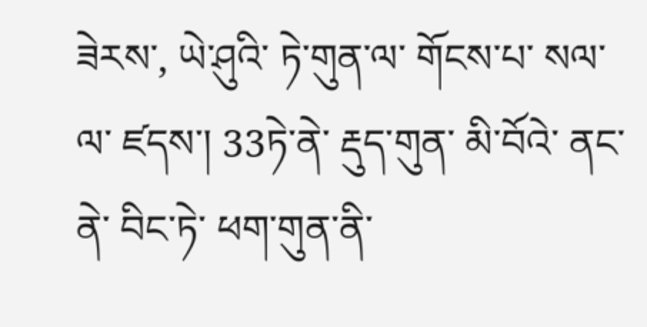ཟེརས་, ཡེ་ཤུའི་ ཏེ་གུན་ལ་ གོངས་པ་ སལ་ལ་ ཛདས་། 33ཏེ་ནེ་ རྡུད་གུན་ མི་བོའེ་ ནང་ནེ་ བིང་ཏེ་ ཕག་གུན་ནི་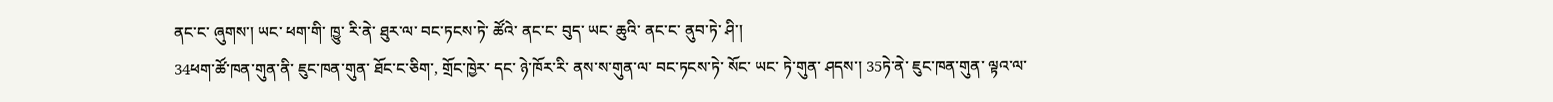ནང་ང་ ཞུགས་། ཡང་ ཕག་གི་ ཁྱུ་ རི་ནེ་ ཐུར་ལ་ བང་ཏངས་ཏེ་ ཚོའེ་ ནང་ང་ བུད་ ཡང་ ཆུའི་ ནང་ང་ ནུབ་ཏེ་ ཤི་།
34ཕག་ཚོ་ཁན་གུན་ནི་ ཇུང་ཁན་གུན་ ཐོང་ང་ཅིག་, གྲོང་ཁྱེར་ དང་ ཉེ་ཁོར་རི་ ནས་ས་གུན་ལ་ བང་ཏངས་ཏེ་ སོང་ ཡང་ ཏེ་གུན་ ཤདས་། 35ཏེ་ནེ་ ཇུང་ཁན་གུན་ ལྟའ་ལ་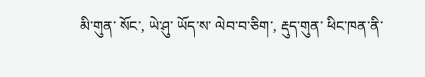མི་གུན་ སོང་, ཡེ་ཤུ་ ཡོད་ས་ ལེབ་བ་ཅིག་, རྡུད་གུན་ ཕིང་ཁན་ནི་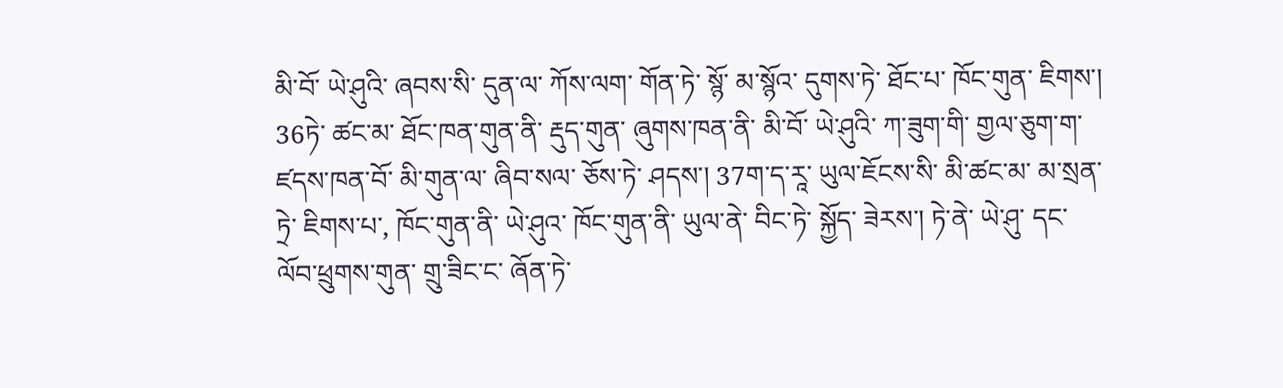མི་བོ་ ཡེ་ཤུའི་ ཞབས་སི་ དུན་ལ་ ཀོས་ལག་ གོན་ཏེ་ སྙོ་ མ་སྙོའ་ དུགས་ཏེ་ ཐོང་པ་ ཁོང་གུན་ ཇིགས་། 36ཏེ་ ཚང་མ་ ཐོང་ཁན་གུན་ནི་ རྡུད་གུན་ ཞུགས་ཁན་ནི་ མི་བོ་ ཡེ་ཤུའི་ ཀ་ཟུག་གི་ གྱལ་ཅུག་ག་ ཛདས་ཁན་བོ་ མི་གུན་ལ་ ཞིབ་སལ་ ཅོས་ཏེ་ ཤདས་། 37ག་ད་རཱ་ ཡུལ་ཇོངས་སི་ མི་ཚང་མ་ མ་སྲན་ཏྲེ་ ཇིགས་པ་, ཁོང་གུན་ནི་ ཡེ་ཤུའ་ ཁོང་གུན་ནི་ ཡུལ་ནེ་ བིང་ཏེ་ སྐྱོད་ ཟེརས་། ཏེ་ནེ་ ཡེ་ཤུ་ དང་ ལོབ་ཕྲུགས་གུན་ གྲུ་ཟིང་ང་ ཞོན་ཏེ་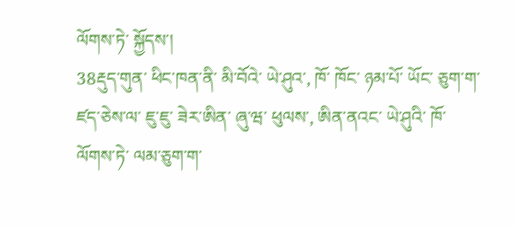ལོགས་ཏེ་ སྐྱོདས་།
38རྡུད་གུན་ ཕིང་ཁན་ནི་ མི་བོའེ་ ཡེ་ཤུའ་, ཁོ་ ཁོང་ ཉམ་པོ་ ཡོང་ ཅུག་ག་ ཛད་ཅེས་ལ་ ཇུ་ཇུ་ ཟེར་ཨིན་ ཞུ་ཝ་ ཕུལས་, ཨིན་ནའང་ ཡེ་ཤུའི་ ཁོ་ ལོགས་ཏེ་ ལམ་ཅུག་ག་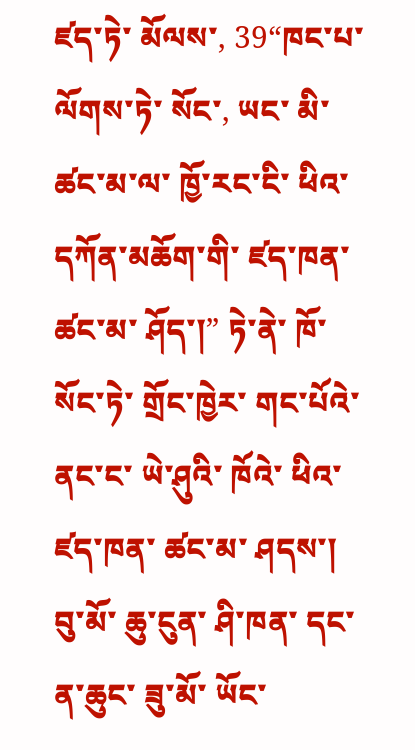ཛད་ཏེ་ མོལས་, 39“ཁང་པ་ ལོགས་ཏེ་ སོང་, ཡང་ མི་ཚང་མ་ལ་ ཁྱོ་རང་ངི་ ཕིའ་ དཀོན་མཆོག་གི་ ཛད་ཁན་ ཚང་མ་ ཤོད་།” ཏེ་ནེ་ ཁོ་ སོང་ཏེ་ གྲོང་ཁྱེར་ གང་པོའེ་ ནང་ང་ ཡེ་ཤུའི་ ཁོའེ་ ཕིའ་ ཛད་ཁན་ ཚང་མ་ ཤདས་།
བུ་མོ་ ཆུ་ངུན་ ཤི་ཁན་ དང་ ན་ཆུང་ ཟུ་མོ་ ཡོང་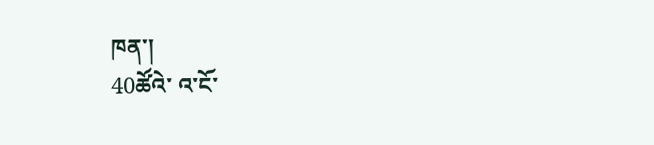ཁན་།
40ཚོའེ་ འ་ངོ་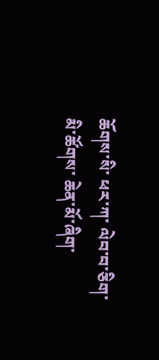ཆོགས་སི་ ཕར་ཀ་ ལེབ་བ་ཅིག་ མི་ཚོགས་ ཆེན་མོ་ཞིག་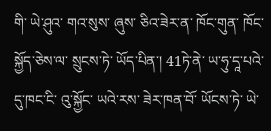གི་ ཡེ་ཤུའ་ གའ་སུས་ ཞུས་ ཅིའ་ཟེར་ན་ ཁོང་གུན་ ཁོང་ སྐྱོད་ཅེས་ལ་ སྲུངས་ཏེ་ ཡོད་པིན་། 41ཏེ་ནེ་ ཡ་ཧུ་དཱ་པའེ་ དུ་ཁང་ངི་ འུ་སྐྱོང་ ཡའེ་རས་ ཟེར་ཁན་བོ་ ཡོངས་ཏེ་ ཡེ་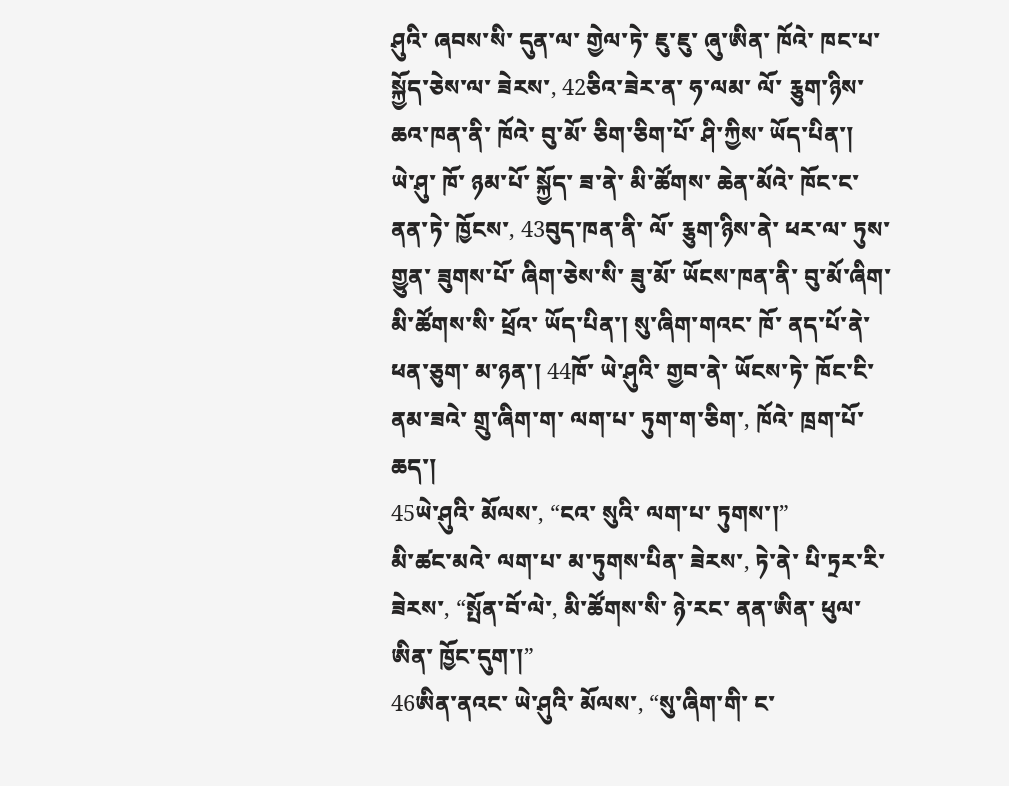ཤུའི་ ཞབས་སི་ དུན་ལ་ གྱེལ་ཏེ་ ཇུ་ཇུ་ ཞུ་ཨིན་ ཁོའེ་ ཁང་པ་ སྐྱོད་ཅེས་ལ་ ཟེརས་, 42ཅིའ་ཟེར་ན་ ཧ་ལམ་ ལོ་ རྕུག་ཉིས་ ཆའ་ཁན་ནི་ ཁོའེ་ བུ་མོ་ ཅིག་ཅིག་པོ་ ཤི་ཀྱིས་ ཡོད་པིན་།
ཡེ་ཤུ་ ཁོ་ ཉམ་པོ་ སྐྱོད་ ཟ་ནེ་ མི་ཚོགས་ ཆེན་མོའེ་ ཁོང་ང་ ནན་ཏེ་ ཁྱོངས་, 43བུད་ཁན་ནི་ ལོ་ རྕུག་ཉིས་ནེ་ ཕར་ལ་ ཏུས་གྱུན་ ཟུགས་པོ་ ཞིག་ཅེས་སི་ ཟུ་མོ་ ཡོངས་ཁན་ནི་ བུ་མོ་ཞིག་ མི་ཚོགས་སི་ ཕྲོའ་ ཡོད་པིན་། སུ་ཞིག་གའང་ ཁོ་ ནད་པོ་ནེ་ ཕན་ཅུག་ མ་ཉན་། 44ཁོ་ ཡེ་ཤུའི་ གྱབ་ནེ་ ཡོངས་ཏེ་ ཁོང་ངི་ ནམ་ཟའེ་ གྲུ་ཞིག་ག་ ལག་པ་ ཏུག་ག་ཅིག་, ཁོའེ་ ཁྲག་པོ་ ཆད་།
45ཡེ་ཤུའི་ མོལས་, “ངའ་ སུའི་ ལག་པ་ ཏུགས་།”
མི་ཚང་མའེ་ ལག་པ་ མ་ཏུགས་པིན་ ཟེརས་, ཏེ་ནེ་ པི་ཏྲར་རི་ ཟེརས་, “སྤོན་བོ་ལེ་, མི་ཚོགས་སི་ ཉེ་རང་ ནན་ཨིན་ ཕུལ་ཨིན་ ཁྱོང་དུག་།”
46ཨིན་ནའང་ ཡེ་ཤུའི་ མོལས་, “སུ་ཞིག་གི་ ང་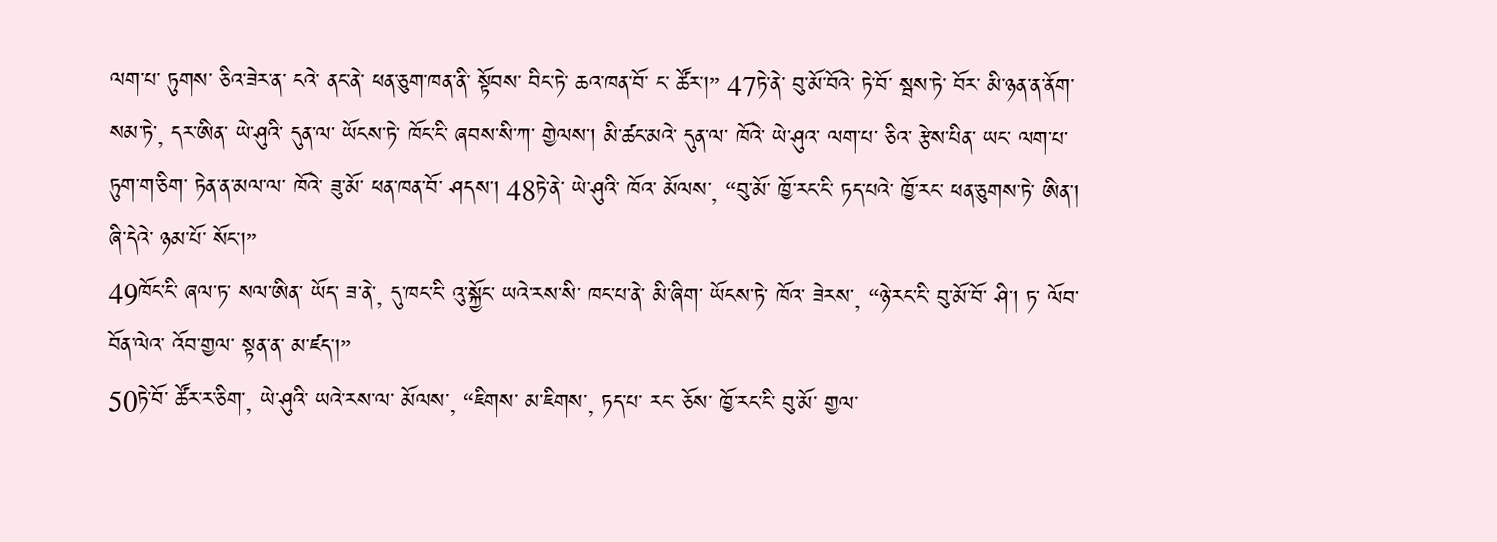ལག་པ་ ཏུགས་ ཅིའ་ཟེར་ན་ ངའེ་ ནང་ནེ་ ཕན་ཅུག་ཁན་ནི་ སྟོབས་ བིང་ཏེ་ ཆའ་ཁན་བོ་ ང་ ཚོར་།” 47ཏེ་ནེ་ བུ་མོ་བོའེ་ ཏེ་བོ་ སྦས་ཏེ་ བོར་ མི་ཉན་ན་ནོག་ སམ་ཏེ་, དར་ཨིན་ ཡེ་ཤུའི་ དུན་ལ་ ཡོངས་ཏེ་ ཁོང་ངི་ ཞབས་སི་ཀ་ གྱེལས་། མི་ཚང་མའེ་ དུན་ལ་ ཁོའེ་ ཡེ་ཤུའ་ ལག་པ་ ཅིའ་ རྩེས་པིན་ ཡང་ ལག་པ་ ཏུག་ག་ཅིག་ ཏེན་ན་མལ་ལ་ ཁོའེ་ ཟུ་མོ་ ཕན་ཁན་བོ་ ཤདས་། 48ཏེ་ནེ་ ཡེ་ཤུའི་ ཁོའ་ མོལས་, “བུ་མོ་ ཁྱོ་རང་ངི་ ཏད་པའེ་ ཁྱོ་རང་ ཕན་ཅུགས་ཏེ་ ཨིན་། ཞི་དེའེ་ ཉམ་པོ་ སོང་།”
49ཁོང་ངི་ ཞལ་ཏ་ སལ་ཨིན་ ཡོད་ ཟ་ནེ་, དུ་ཁང་ངི་ འུ་སྐྱོང་ ཡའེ་རས་སི་ ཁང་པ་ནེ་ མི་ཞིག་ ཡོངས་ཏེ་ ཁོའ་ ཟེརས་, “ཉེ་རང་ངི་ བུ་མོ་བོ་ ཤི་། ཏ་ ལོབ་བོན་ལེའ་ འོབ་གྱལ་ སྟན་ན་ མ་ཛད་།”
50ཏེ་བོ་ ཚོར་ར་ཅིག་, ཡེ་ཤུའི་ ཡའེ་རས་ལ་ མོལས་, “ཇིགས་ མ་ཇིགས་, ཏད་པ་ རང་ ཅོས་ ཁྱོ་རང་ངི་ བུ་མོ་ གྱལ་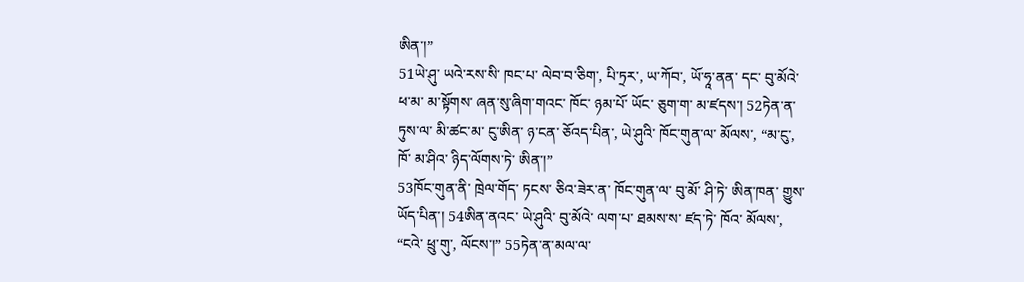ཨིན་།”
51ཡེ་ཤུ་ ཡའེ་རས་སི་ ཁང་པ་ ལེབ་བ་ཅིག་, པི་ཏྲར་, ཡ་ཀོབ་, ཡོ་ཧཱ་ནན་ དང་ བུ་མོའེ་ ཕ་མ་ མ་སྟོགས་ ཞན་སུ་ཞིག་གའང་ ཁོང་ ཉམ་པོ་ ཡོང་ ཅུག་ག་ མ་ཛདས་། 52ཏེན་ན་ ཏུས་ལ་ མི་ཚང་མ་ ངུ་ཨིན་ ཉ་ངན་ ཅོའད་པིན་, ཡེ་ཤུའི་ ཁོང་གུན་ལ་ མོལས་, “མ་ངུ་, ཁོ་ མ་ཤིའ་ ཉིད་ལོགས་ཏེ་ ཨིན་།”
53ཁོང་གུན་ནི་ ཁྲེལ་གོད་ ཏངས་ ཅིའ་ཟེར་ན་ ཁོང་གུན་ལ་ བུ་མོ་ ཤི་ཏེ་ ཨིན་ཁན་ གྱུས་ཡོད་པིན་། 54ཨིན་ནའང་ ཡེ་ཤུའི་ བུ་མོའེ་ ལག་པ་ ཐམས་ས་ ཛད་ཏེ་ ཁོའ་ མོལས་, “ངའེ་ ཕྲུ་གུ་, ལོངས་།” 55ཏེན་ན་མལ་ལ་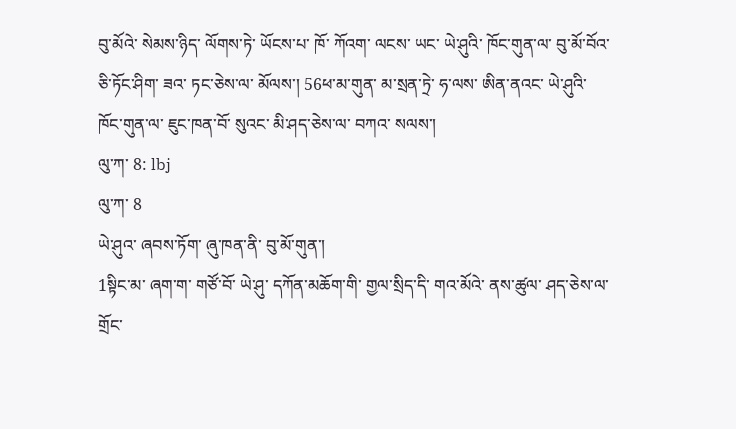བུ་མོའེ་ སེམས་ཉིད་ ལོགས་ཏེ་ ཡོངས་པ་ ཁོ་ ཀོའག་ ལངས་ ཡང་ ཡེ་ཤུའི་ ཁོང་གུན་ལ་ བུ་མོ་བོའ་ ཅི་ཏོང་ཤིག་ ཟའ་ ཏང་ཅེས་ལ་ མོལས་། 56ཕ་མ་གུན་ མ་སྲན་ཏྲེ་ ཧ་ལས་ ཨིན་ནའང་ ཡེ་ཤུའི་ ཁོང་གུན་ལ་ ཇུང་ཁན་བོ་ སུའང་ མི་ཤད་ཅེས་ལ་ བཀའ་ སལས་།
ལུ་ཀ་ 8: lbj
ལུ་ཀ་ 8
ཡེ་ཤུའ་ ཞབས་ཏོག་ ཞུ་ཁན་ནི་ བུ་མོ་གུན་།
1སྟིང་མ་ ཞག་ག་ གཙོ་བོ་ ཡེ་ཤུ་ དཀོན་མཆོག་གི་ གྱལ་སྲིད་དི་ གའ་མོའེ་ ནས་ཚུལ་ ཤད་ཅེས་ལ་ གྲོང་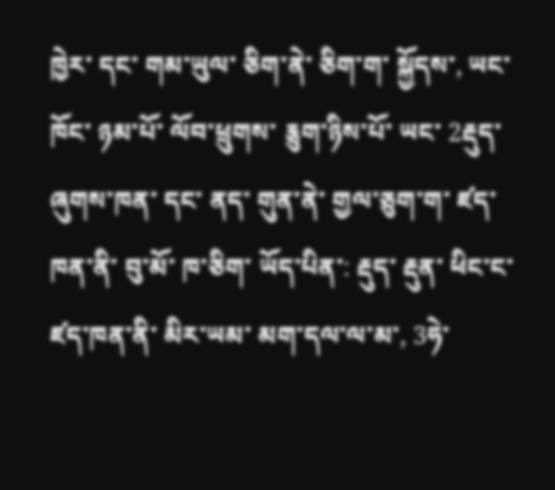ཁྱེར་ དང་ གམ་ཡུལ་ ཅིག་ནེ་ ཅིག་ག་ སྐྱོདས་, ཡང་ ཁོང་ ཉམ་པོ་ ལོབ་ཕྲུགས་ རྕུག་ཉིས་པོ་ ཡང་ 2རྡུད་ ཞུགས་ཁན་ དང་ ནད་ གུན་ནེ་ གྱལ་ཅུག་ག་ ཛད་ཁན་ནི་ བུ་མོ་ ཁ་ཅིག་ ཡོད་པིན་: རྡུད་ རྡུན་ ཕིང་ང་ ཛད་ཁན་ནི་ མིར་ཡམ་ མག་དལ་ལ་མ་, 3ཧེ་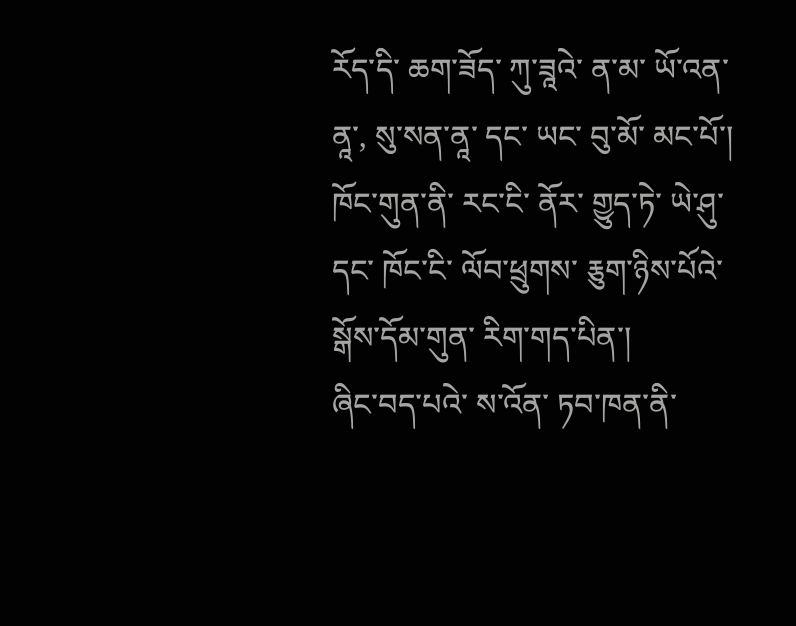རོད་དི་ ཆག་ཟོད་ ཀུ་ཟཱའེ་ ན་མ་ ཡོ་འན་ནཱ་, སུ་སན་ནཱ་ དང་ ཡང་ བུ་མོ་ མང་པོ་། ཁོང་གུན་ནི་ རང་ངི་ ནོར་ གྱུད་ཏེ་ ཡེ་ཤུ་ དང་ ཁོང་ངི་ ལོབ་ཕྲུགས་ རྕུག་ཉིས་པོའེ་ སྒོས་དོམ་གུན་ རིག་གད་པིན་།
ཞིང་བད་པའེ་ ས་འོན་ ཏབ་ཁན་ནི་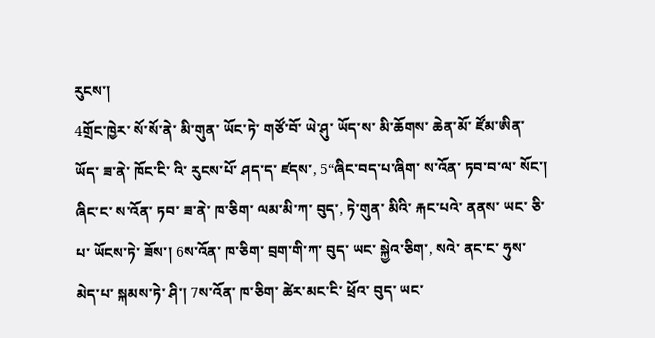རུངས་།
4གྲོང་ཁྱེར་ སོ་སོ་ནེ་ མི་གུན་ ཡོང་ཏེ་ གཙོ་བོ་ ཡེ་ཤུ་ ཡོད་ས་ མི་ཆོགས་ ཆེན་མོ་ ཛོམ་ཨིན་ ཡོད་ ཟ་ནེ་ ཁོང་ངི་ འི་ རུངས་པོ་ ཤད་ད་ ཛདས་, 5“ཞིང་བད་པ་ཞིག་ ས་འོན་ ཏབ་བ་ལ་ སོང་། ཞིང་ང་ ས་འོན་ ཏབ་ ཟ་ནེ་ ཁ་ཅིག་ ལམ་མི་ཀ་ བུད་, ཏེ་གུན་ མིའི་ རྐང་པའེ་ ནནས་ ཡང་ ཅི་པ་ ཡོངས་ཏེ་ ཟོས་། 6ས་འོན་ ཁ་ཅིག་ བྲག་གི་ཀ་ བུད་ ཡང་ སྐྱེའ་ཅིག་, སའེ་ ནང་ང་ ཧུས་ མེད་པ་ སྐམས་ཏེ་ ཤི་། 7ས་འོན་ ཁ་ཅིག་ ཚེར་མང་ངི་ ཕྲོའ་ བུད་ ཡང་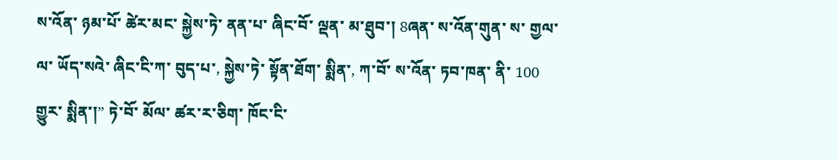ས་འོན་ ཉམ་པོ་ ཚེར་མང་ སྐྱེས་ཏེ་ ནན་པ་ ཞིང་བོ་ ལྡན་ མ་ཐུབ་། 8ཞན་ ས་འོན་གུན་ ས་ གྱལ་ལ་ ཡོད་སའེ་ ཞིང་ངི་ཀ་ བུད་པ་, སྐྱེས་ཏེ་ སྟོན་ཐོག་ སྨིན་, ཀ་བོ་ ས་འོན་ ཏབ་ཁན་ ནི་ 100 གྱུར་ སྨིན་།” ཏེ་བོ་ མོལ་ ཚར་ར་ཅིག་ ཁོང་ངི་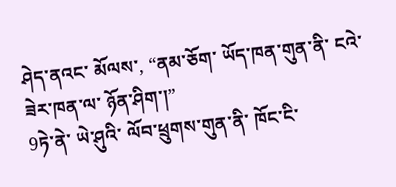ཤེད་ནའང་ མོལས་, “ནམ་ཅོག་ ཡོད་ཁན་གུན་ནི་ ངའེ་ ཟེར་ཁན་ལ་ ཉོན་ཤིག་།”
9ཏེ་ནེ་ ཡེ་ཤུའི་ ལོབ་ཕྲུགས་གུན་ནི་ ཁོང་ངི་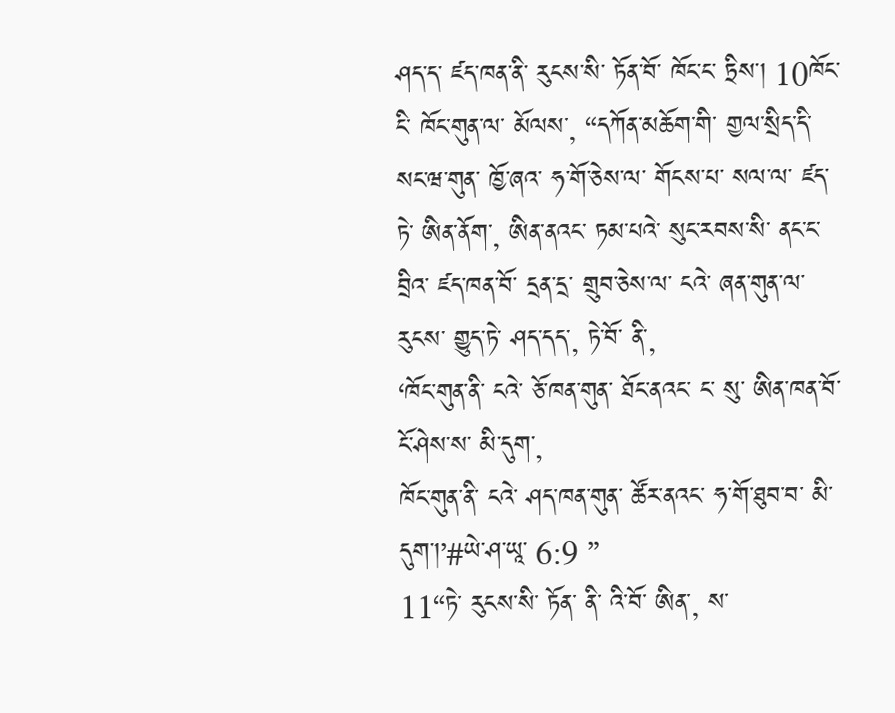ཤད་ད་ ཛད་ཁན་ནི་ རུངས་སི་ ཏོན་བོ་ ཁོང་ང་ ཏྲིས་། 10ཁོང་ངི་ ཁོང་གུན་ལ་ མོལས་, “དཀོན་མཆོག་གི་ གྱལ་སྲིད་དི་ སང་ཝ་གུན་ ཁྱོ་ཞའ་ ཧ་གོ་ཅེས་ལ་ གོངས་པ་ སལ་ལ་ ཛད་ཏེ་ ཨིན་ནོག་, ཨིན་ནའང་ ཏམ་པའེ་ སུང་རབས་སི་ ནང་ང་ བྲིའ་ ཛད་ཁན་བོ་ དྲན་དྲ་ གྲུབ་ཅེས་ལ་ ངའེ་ ཞན་གུན་ལ་ རུངས་ གྱུད་ཏེ་ ཤད་དད་, ཏེ་བོ་ ནི་,
‘ཁོང་གུན་ནི་ ངའེ་ ཅོ་ཁན་གུན་ ཐོང་ནའང་ ང་ སུ་ ཨིན་ཁན་བོ་ ངོ་ཤེས་ས་ མི་དུག་,
ཁོང་གུན་ནི་ ངའེ་ ཤད་ཁན་གུན་ ཚོར་ནའང་ ཧ་གོ་ཐུབ་བ་ མི་དུག་།’#ཡེ་ཤ་ཡཱ་ 6:9 ”
11“ཏེ་ རུངས་སི་ ཏོན་ ནི་ འི་བོ་ ཨིན་, ས་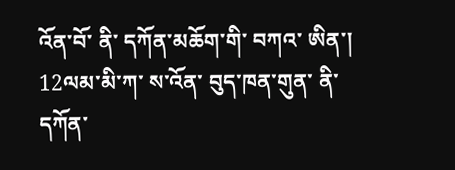འོན་བོ་ ནི་ དཀོན་མཆོག་གི་ བཀའ་ ཨིན་། 12ལམ་མི་ཀ་ ས་འོན་ བུད་ཁན་གུན་ ནི་ དཀོན་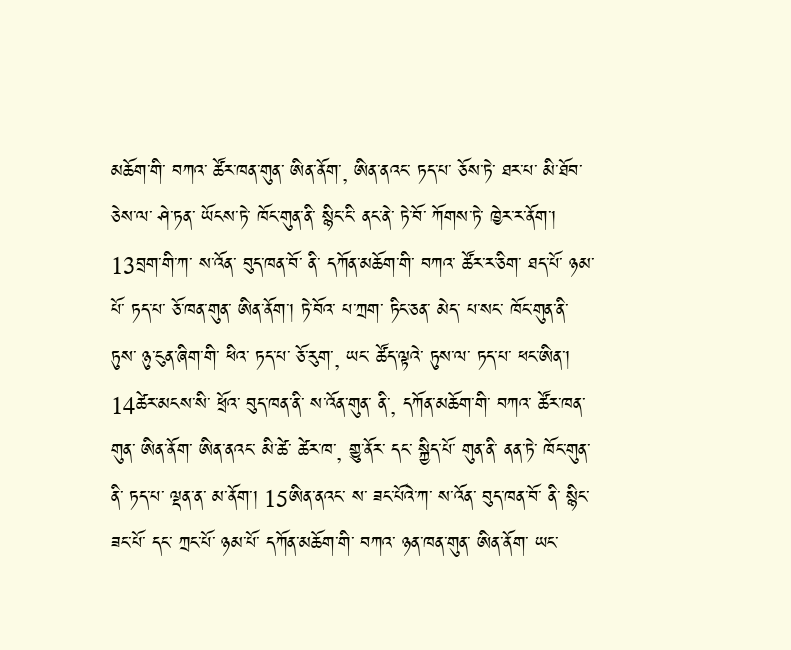མཆོག་གི་ བཀའ་ ཚོར་ཁན་གུན་ ཨིན་ནོག་, ཨིན་ནའང་ ཏད་པ་ ཅོས་ཏེ་ ཐར་པ་ མི་ཐོབ་ཅེས་ལ་ ཤེ་ཏན་ ཡོངས་ཏེ་ ཁོང་གུན་ནི་ སྙིང་ངི་ ནང་ནེ་ ཏེ་བོ་ ཀོགས་ཏེ་ ཁྱེར་ར་ནོག་། 13བྲག་གི་ཀ་ ས་འོན་ བུད་ཁན་བོ་ ནི་ དཀོན་མཆོག་གི་ བཀའ་ ཚོར་ར་ཅིག་ ཐད་པོ་ ཉམ་པོ་ ཏད་པ་ ཅོ་ཁན་གུན་ ཨིན་ནོག་། ཏེ་བོའ་ པ་ཀྲག་ ཏིང་ཅན་ མེད་ པ་སང་ ཁོང་གུན་ནི་ ཏུས་ ཉུ་ངུན་ཞིག་གི་ ཕིའ་ ཏད་པ་ ཅོ་རུག་, ཡང་ ཚོད་ལྟའེ་ ཏུས་ལ་ ཏད་པ་ ཕང་ཨིན་། 14ཚེར་མངས་སི་ ཕྲོའ་ བུད་ཁན་ནི་ ས་འོན་གུན་ ནི་, དཀོན་མཆོག་གི་ བཀའ་ ཚོར་ཁན་གུན་ ཨིན་ནོག་ ཨིན་ནའང་ མི་ཚེ་ ཚེར་ཁ་, གྱུ་ནོར་ དང་ སྐྱིད་པོ་ གུན་ནི་ ནན་ཏེ་ ཁོང་གུན་ནི་ ཏད་པ་ ལྡན་ན་ མ་ནོག་། 15ཨིན་ནའང་ ས་ ཟང་པོའེ་ཀ་ ས་འོན་ བུད་ཁན་བོ་ ནི་ སྙིང་ ཟང་པོ་ དང་ ཀྲང་པོ་ ཉམ་པོ་ དཀོན་མཆོག་གི་ བཀའ་ ཉན་ཁན་གུན་ ཨིན་ནོག་ ཡང་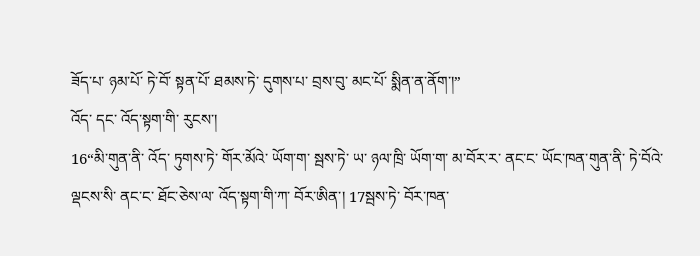ཟོད་པ་ ཉམ་པོ་ ཏེ་བོ་ སྟན་པོ་ ཐམས་ཏེ་ དུགས་པ་ བྲས་བུ་ མང་པོ་ སྨིན་ན་ནོག་།”
འོད་ དང་ འོད་སྟག་གི་ རུངས་།
16“མི་གུན་ནི་ འོད་ ཏུགས་ཏེ་ གོར་མོའེ་ ཡོག་ག་ སྦས་ཏེ་ ཡ་ ཉལ་ཁྲི་ ཡོག་ག་ མ་བོར་ར་ ནང་ང་ ཡོང་ཁན་གུན་ནི་ ཏེ་བོའེ་ ལྡངས་སི་ ནང་ང་ ཐོང་ཅེས་ལ་ འོད་སྟག་གི་ཀ་ བོར་ཨིན་། 17སྦས་ཏེ་ བོར་ཁན་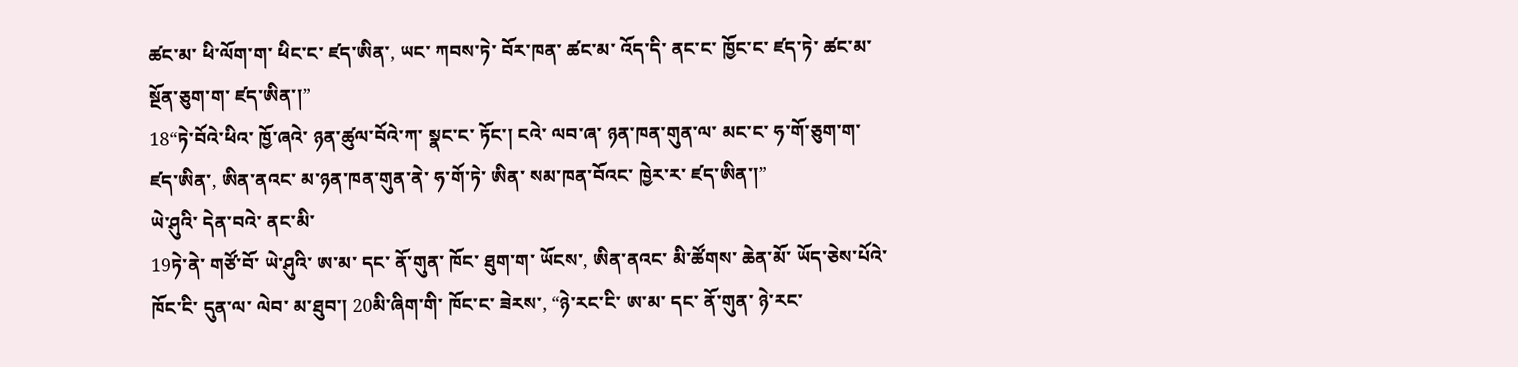ཚང་མ་ ཕི་ལོག་ག་ ཕིང་ང་ ཛད་ཨིན་, ཡང་ ཀབས་ཏེ་ བོར་ཁན་ ཚང་མ་ འོད་དི་ ནང་ང་ ཁྱོང་ང་ ཛད་ཏེ་ ཚང་མ་ སྔོན་ཅུག་ག་ ཛད་ཨིན་།”
18“ཏེ་བོའེ་ཕིའ་ ཁྱོ་ཞའེ་ ཉན་ཚུལ་བོའེ་ཀ་ སྣང་ང་ ཏོང་། ངའེ་ ལབ་ཞ་ ཉན་ཁན་གུན་ལ་ མང་ང་ ཧ་གོ་ཅུག་ག་ ཛད་ཨིན་, ཨིན་ནའང་ མ་ཉན་ཁན་གུན་ནེ་ ཧ་གོ་ཏེ་ ཨིན་ སམ་ཁན་བོའང་ ཁྱེར་ར་ ཛད་ཨིན་།”
ཡེ་ཤུའི་ དེན་བའེ་ ནང་མི་
19ཏེ་ནེ་ གཙོ་བོ་ ཡེ་ཤུའི་ ཨ་མ་ དང་ ནོ་གུན་ ཁོང་ ཐུག་ག་ ཡོངས་, ཨིན་ནའང་ མི་ཚོགས་ ཆེན་མོ་ ཡོད་ཅེས་པོའེ་ ཁོང་ངི་ དུན་ལ་ ལེབ་ མ་ཐུབ་། 20མི་ཞིག་གི་ ཁོང་ང་ ཟེརས་, “ཉེ་རང་ངི་ ཨ་མ་ དང་ ནོ་གུན་ ཉེ་རང་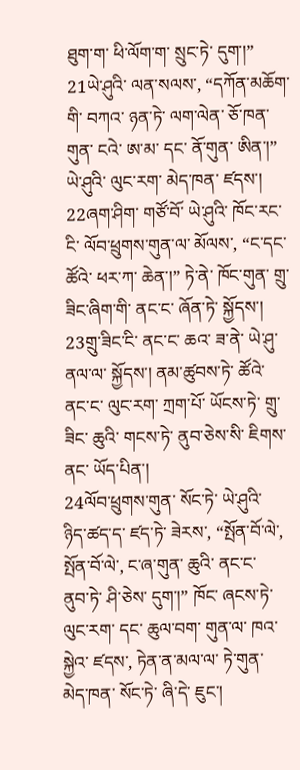ཐུག་ག་ ཕི་ལོག་ག་ སྲུང་ཏེ་ དུག་།”
21ཡེ་ཤུའི་ ལན་སལས་, “དཀོན་མཆོག་གི་ བཀའ་ ཉན་ཏེ་ ལག་ལེན་ ཅོ་ཁན་གུན་ ངའེ་ ཨ་མ་ དང་ ནོ་གུན་ ཨིན་།”
ཡེ་ཤུའི་ ལུང་རག་ མེད་ཁན་ ཛདས་།
22ཞག་ཤིག་ གཙོ་བོ་ ཡེ་ཤུའི་ ཁོང་རང་ངི་ ལོབ་ཕྲུགས་གུན་ལ་ མོལས་, “ང་དང་ ཚོའེ་ ཕར་ཀ་ ཆེན་།” ཏེ་ནེ་ ཁོང་གུན་ གྲུ་ཟིང་ཞིག་གི་ ནང་ང་ ཞོན་ཏེ་ སྐྱོདས་། 23གྲུ་ཟིང་ངི་ ནང་ང་ ཆའ་ ཟ་ནེ་ ཡེ་ཤུ་ ནལ་ལ་ སྐྱོདས་། ནམ་ཚུབས་ཏེ་ ཚོའེ་ ནང་ང་ ལུང་རག་ ཀྲག་པོ་ ཡོངས་ཏེ་ གྲུ་ཟིང་ ཆུའི་ གངས་ཏེ་ ནུབ་ཅེས་སི་ ཇིགས་ནང་ ཡོད་པིན་།
24ལོབ་ཕྲུགས་གུན་ སོང་ཏེ་ ཡེ་ཤུའི་ ཉིད་ཚད་ད་ ཛད་ཏེ་ ཟེརས་, “སྤོན་བོ་ལེ་, སྤོན་བོ་ལེ་, ང་ཞ་གུན་ ཆུའི་ ནང་ང་ ནུབ་ཏེ་ ཤི་ཅེས་ དུག་།” ཁོང་ ཞངས་ཏེ་ ལུང་རག་ དང་ ཆུལ་བག་ གུན་ལ་ ཁའ་སྐྱེའ་ ཛདས་, ཏེན་ན་མལ་ལ་ ཏེ་གུན་ མེད་ཁན་ སོང་ཏེ་ ཞི་དེ་ ཇུང་།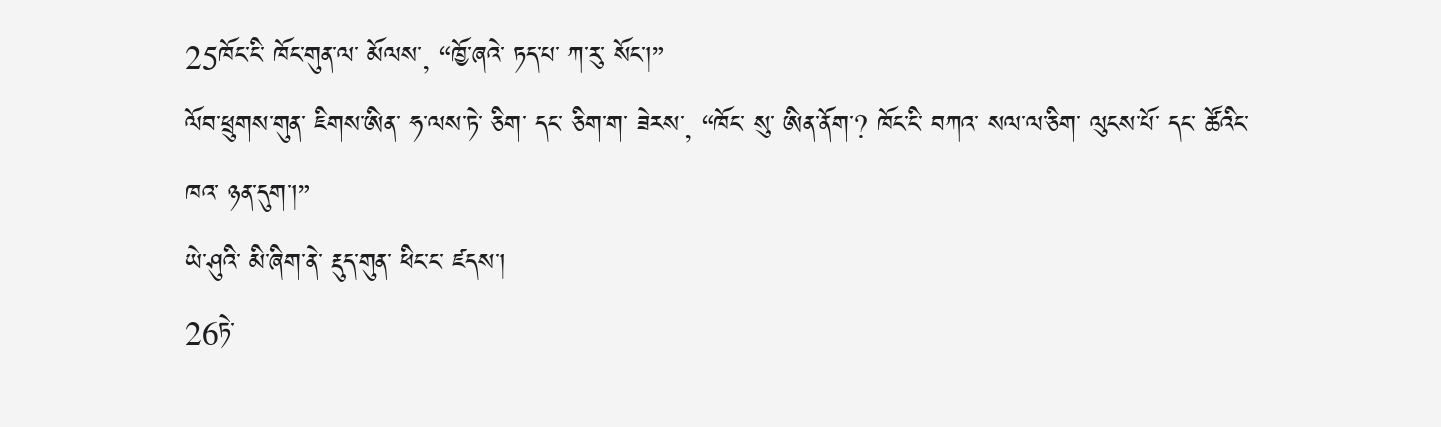25ཁོང་ངི་ ཁོང་གུན་ལ་ མོལས་, “ཁྱོ་ཞའེ་ ཏད་པ་ ཀ་རུ་ སོང་།”
ལོབ་ཕྲུགས་གུན་ ཇིགས་ཨིན་ ཧ་ལས་ཏེ་ ཅིག་ དང་ ཅིག་ག་ ཟེརས་, “ཁོང་ སུ་ ཨིན་ནོག་? ཁོང་ངི་ བཀའ་ སལ་ལ་ཅིག་ ལུངས་པོ་ དང་ ཚོའིང་ ཁའ་ ཉན་དུག་།”
ཡེ་ཤུའི་ མི་ཞིག་ནེ་ རྡུད་གུན་ ཕིང་ང་ ཛདས་།
26ཏེ་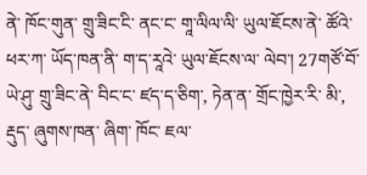ནེ་ ཁོང་གུན་ གྲུ་ཟིང་ངི་ ནང་ང་ གཱ་ལིལ་ལི་ ཡུལ་ཇོངས་ནེ་ ཚོའེ་ ཕར་ཀ་ ཡོད་ཁན་ནི་ ག་ད་རཱའེ་ ཡུལ་ཇོངས་ལ་ ལེབ་། 27གཙོ་བོ་ ཡེ་ཤུ་ གྲུ་ཟིང་ནེ་ བིང་ང་ ཛད་ད་ཅིག་, ཏེན་ན་ གྲོང་ཁྱེར་རི་ མི་, རྡུད་ ཞུགས་ཁན་ ཞིག་ ཁོང་ ཇལ་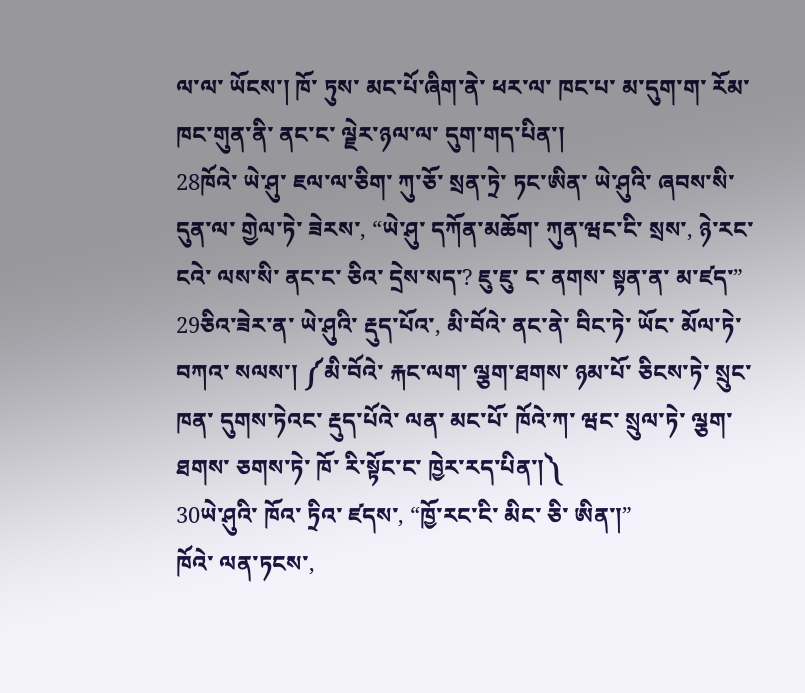ལ་ལ་ ཡོངས་། ཁོ་ ཏུས་ མང་པོ་ཞིག་ནེ་ ཕར་ལ་ ཁང་པ་ མ་དུག་ག་ རོམ་ཁང་གུན་ནི་ ནང་ང་ ལྗེར་ཉལ་ལ་ དུག་གད་པིན་།
28ཁོའེ་ ཡེ་ཤུ་ ཇལ་ལ་ཅིག་ ཀུ་ཅོ་ སྲན་ཏྲེ་ ཏང་ཨིན་ ཡེ་ཤུའི་ ཞབས་སི་ དུན་ལ་ གྱེལ་ཏེ་ ཟེརས་, “ཡེ་ཤུ་ དཀོན་མཆོག་ ཀུན་ཝང་ངི་ སྲས་, ཉེ་རང་ ངའེ་ ལས་སི་ ནང་ང་ ཅིའ་ དྲེས་སད་? ཇུ་ཇུ་ ང་ ནགས་ སྟན་ན་ མ་ཛད་” 29ཅིའ་ཟེར་ན་ ཡེ་ཤུའི་ རྡུད་པོའ་, མི་བོའེ་ ནང་ནེ་ བིང་ཏེ་ ཡོང་ མོལ་ཏེ་ བཀའ་ སལས་། ༼མི་བོའེ་ རྐང་ལག་ ལྕག་ཐགས་ ཉམ་པོ་ ཅིངས་ཏེ་ སྲུང་ཁན་ དུགས་ཏེའང་ རྡུད་པོའེ་ ལན་ མང་པོ་ ཁོའེ་ཀ་ ཝང་ སྲུལ་ཏེ་ ལྕག་ཐགས་ ཅགས་ཏེ་ ཁོ་ རི་སྟོང་ང་ ཁྱེར་རད་པིན་།༽
30ཡེ་ཤུའི་ ཁོའ་ ཏྲིའ་ ཛདས་, “ཁྱོ་རང་ངི་ མིང་ ཅི་ ཨིན་།”
ཁོའེ་ ལན་ཏངས་,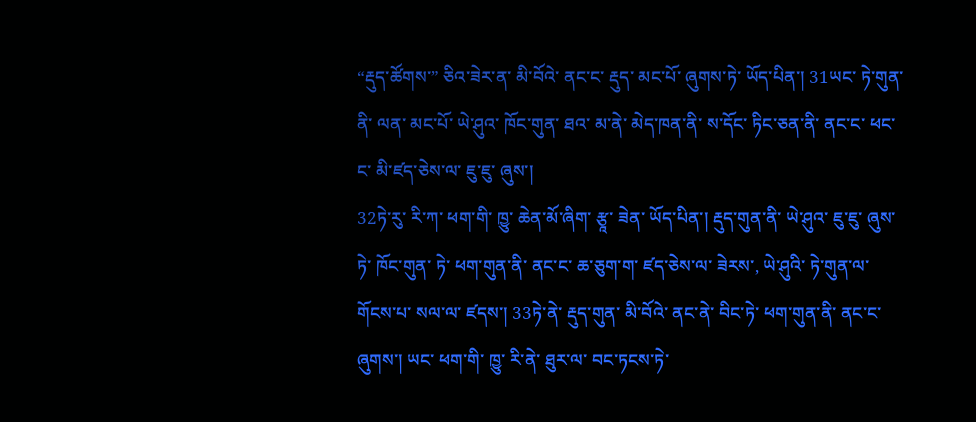“རྡུད་ཚོགས་” ཅིའ་ཟེར་ན་ མི་བོའེ་ ནང་ང་ རྡུད་ མང་པོ་ ཞུགས་ཏེ་ ཡོད་པིན་། 31ཡང་ ཏེ་གུན་ནི་ ལན་ མང་པོ་ ཡེ་ཤུའ་ ཁོང་གུན་ ཐའ་ མ་ནེ་ མེད་ཁན་ནི་ ས་དོང་ ཏིང་ཅན་ནི་ ནང་ང་ ཕང་ང་ མི་ཛད་ཅེས་ལ་ ཇུ་ཇུ་ ཞུས་།
32ཏེ་རུ་ རི་ཀ་ ཕག་གི་ ཁྱུ་ ཆེན་མོ་ཞིག་ རྩཱ་ ཟེན་ ཡོད་པིན་། རྡུད་གུན་ནི་ ཡེ་ཤུའ་ ཇུ་ཇུ་ ཞུས་ཏེ་ ཁོང་གུན་ ཏེ་ ཕག་གུན་ནི་ ནང་ང་ ཆ་ཅུག་ག་ ཛད་ཅེས་ལ་ ཟེརས་, ཡེ་ཤུའི་ ཏེ་གུན་ལ་ གོངས་པ་ སལ་ལ་ ཛདས་། 33ཏེ་ནེ་ རྡུད་གུན་ མི་བོའེ་ ནང་ནེ་ བིང་ཏེ་ ཕག་གུན་ནི་ ནང་ང་ ཞུགས་། ཡང་ ཕག་གི་ ཁྱུ་ རི་ནེ་ ཐུར་ལ་ བང་ཏངས་ཏེ་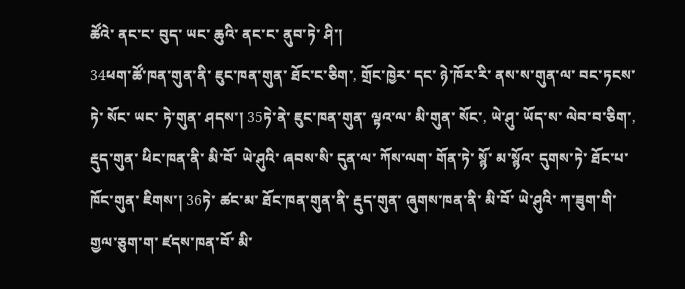ཚོའེ་ ནང་ང་ བུད་ ཡང་ ཆུའི་ ནང་ང་ ནུབ་ཏེ་ ཤི་།
34ཕག་ཚོ་ཁན་གུན་ནི་ ཇུང་ཁན་གུན་ ཐོང་ང་ཅིག་, གྲོང་ཁྱེར་ དང་ ཉེ་ཁོར་རི་ ནས་ས་གུན་ལ་ བང་ཏངས་ཏེ་ སོང་ ཡང་ ཏེ་གུན་ ཤདས་། 35ཏེ་ནེ་ ཇུང་ཁན་གུན་ ལྟའ་ལ་ མི་གུན་ སོང་, ཡེ་ཤུ་ ཡོད་ས་ ལེབ་བ་ཅིག་, རྡུད་གུན་ ཕིང་ཁན་ནི་ མི་བོ་ ཡེ་ཤུའི་ ཞབས་སི་ དུན་ལ་ ཀོས་ལག་ གོན་ཏེ་ སྙོ་ མ་སྙོའ་ དུགས་ཏེ་ ཐོང་པ་ ཁོང་གུན་ ཇིགས་། 36ཏེ་ ཚང་མ་ ཐོང་ཁན་གུན་ནི་ རྡུད་གུན་ ཞུགས་ཁན་ནི་ མི་བོ་ ཡེ་ཤུའི་ ཀ་ཟུག་གི་ གྱལ་ཅུག་ག་ ཛདས་ཁན་བོ་ མི་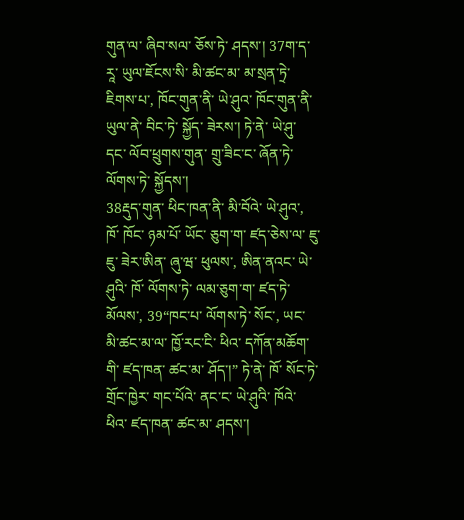གུན་ལ་ ཞིབ་སལ་ ཅོས་ཏེ་ ཤདས་། 37ག་ད་རཱ་ ཡུལ་ཇོངས་སི་ མི་ཚང་མ་ མ་སྲན་ཏྲེ་ ཇིགས་པ་, ཁོང་གུན་ནི་ ཡེ་ཤུའ་ ཁོང་གུན་ནི་ ཡུལ་ནེ་ བིང་ཏེ་ སྐྱོད་ ཟེརས་། ཏེ་ནེ་ ཡེ་ཤུ་ དང་ ལོབ་ཕྲུགས་གུན་ གྲུ་ཟིང་ང་ ཞོན་ཏེ་ ལོགས་ཏེ་ སྐྱོདས་།
38རྡུད་གུན་ ཕིང་ཁན་ནི་ མི་བོའེ་ ཡེ་ཤུའ་, ཁོ་ ཁོང་ ཉམ་པོ་ ཡོང་ ཅུག་ག་ ཛད་ཅེས་ལ་ ཇུ་ཇུ་ ཟེར་ཨིན་ ཞུ་ཝ་ ཕུལས་, ཨིན་ནའང་ ཡེ་ཤུའི་ ཁོ་ ལོགས་ཏེ་ ལམ་ཅུག་ག་ ཛད་ཏེ་ མོལས་, 39“ཁང་པ་ ལོགས་ཏེ་ སོང་, ཡང་ མི་ཚང་མ་ལ་ ཁྱོ་རང་ངི་ ཕིའ་ དཀོན་མཆོག་གི་ ཛད་ཁན་ ཚང་མ་ ཤོད་།” ཏེ་ནེ་ ཁོ་ སོང་ཏེ་ གྲོང་ཁྱེར་ གང་པོའེ་ ནང་ང་ ཡེ་ཤུའི་ ཁོའེ་ ཕིའ་ ཛད་ཁན་ ཚང་མ་ ཤདས་།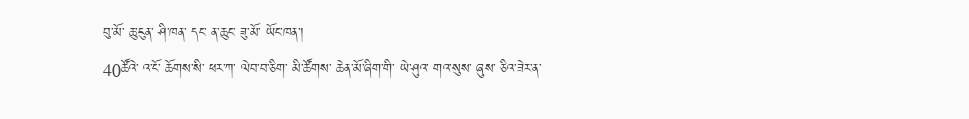བུ་མོ་ ཆུ་ངུན་ ཤི་ཁན་ དང་ ན་ཆུང་ ཟུ་མོ་ ཡོང་ཁན་།
40ཚོའེ་ འ་ངོ་ ཆོགས་སི་ ཕར་ཀ་ ལེབ་བ་ཅིག་ མི་ཚོགས་ ཆེན་མོ་ཞིག་གི་ ཡེ་ཤུའ་ གའ་སུས་ ཞུས་ ཅིའ་ཟེར་ན་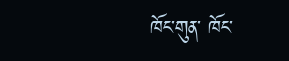ཁོང་གུན་ ཁོང་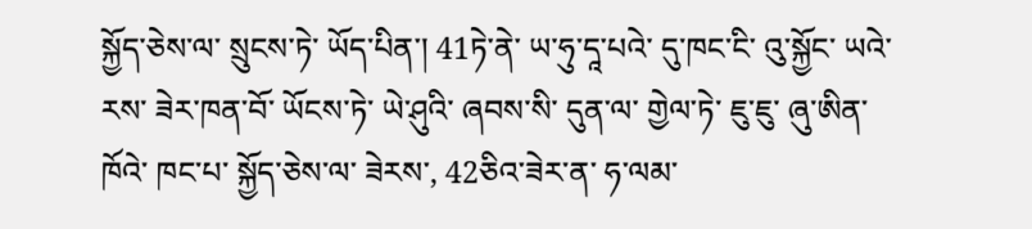སྐྱོད་ཅེས་ལ་ སྲུངས་ཏེ་ ཡོད་པིན་། 41ཏེ་ནེ་ ཡ་ཧུ་དཱ་པའེ་ དུ་ཁང་ངི་ འུ་སྐྱོང་ ཡའེ་རས་ ཟེར་ཁན་བོ་ ཡོངས་ཏེ་ ཡེ་ཤུའི་ ཞབས་སི་ དུན་ལ་ གྱེལ་ཏེ་ ཇུ་ཇུ་ ཞུ་ཨིན་ ཁོའེ་ ཁང་པ་ སྐྱོད་ཅེས་ལ་ ཟེརས་, 42ཅིའ་ཟེར་ན་ ཧ་ལམ་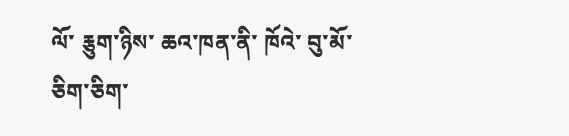ལོ་ རྕུག་ཉིས་ ཆའ་ཁན་ནི་ ཁོའེ་ བུ་མོ་ ཅིག་ཅིག་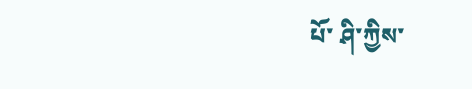པོ་ ཤི་ཀྱིས་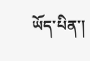ཡོད་པིན་།